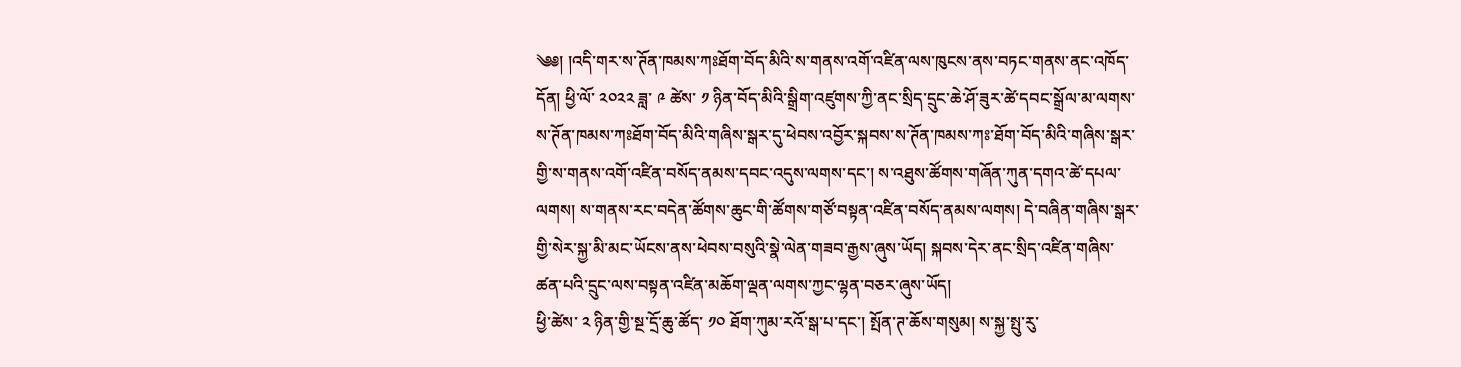༄༅། །འདི་གར་ས་ཊོན་ཁམས་ཀཿཐོག་བོད་མིའི་ས་གནས་འགོ་འཛིན་ལས་ཁུངས་ནས་བཏང་གནས་ནང་འཁོད་དོན། ཕྱི་ལོ་ ༢༠༢༢ ཟླ་ ༩ ཚེས་ ༡ ཉིན་བོད་མིའི་སྒྲིག་འཛུགས་ཀྱི་ནང་སྲིད་དྲུང་ཆེ་ཤོ་ཟུར་ཚེ་དབང་སྒྲོལ་མ་ལགས་ས་ཊོན་ཁམས་ཀཿཐོག་བོད་མིའི་གཞིས་སྒར་དུ་ཕེབས་འབྱོར་སྐབས་ས་ཊོན་ཁམས་ཀཿ་ཐོག་བོད་མིའི་གཞིས་སྒར་གྱི་ས་གནས་འགོ་འཛིན་བསོད་ནམས་དབང་འདུས་ལགས་དང་། ས་འཐུས་ཚོགས་གཞོན་ཀུན་དགའ་ཚེ་དཔལ་ལགས། ས་གནས་རང་བདེན་ཚོགས་ཆུང་གི་ཚོགས་གཙོ་བསྟན་འཛིན་བསོད་ནམས་ལགས། དེ་བཞིན་གཞིས་སྒར་གྱི་སེར་སྐྱ་མི་མང་ཡོངས་ནས་ཕེབས་བསུའི་སྣེ་ལེན་གཟབ་རྒྱས་ཞུས་ཡོད། སྐབས་དེར་ནང་སྲིད་འཛིན་གཞིས་ཚན་པའི་དྲུང་ལས་བསྟན་འཛིན་མཆོག་ལྡན་ལགས་ཀྱང་ལྷན་བཅར་ཞུས་ཡོད།
ཕྱི་ཚེས་ ༢ ཉིན་གྱི་སྔ་དྲོ་ཆུ་ཚོད་ ༡༠ ཐོག་ཀུམ་རའོ་སྒ་པ་དང་། སྤོན་ཊ་ཆོས་གསུམ། ས་སྐྱ་སྤུ་རུ་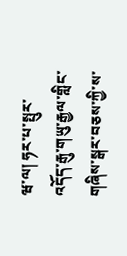ཝ་ལ། ཧར་པ་སྤུར་འདོད་རྒུ་གཡུ་རྒྱལ་གླིང་གཞིས་སྒར་བཅས་ཀྱི་ས་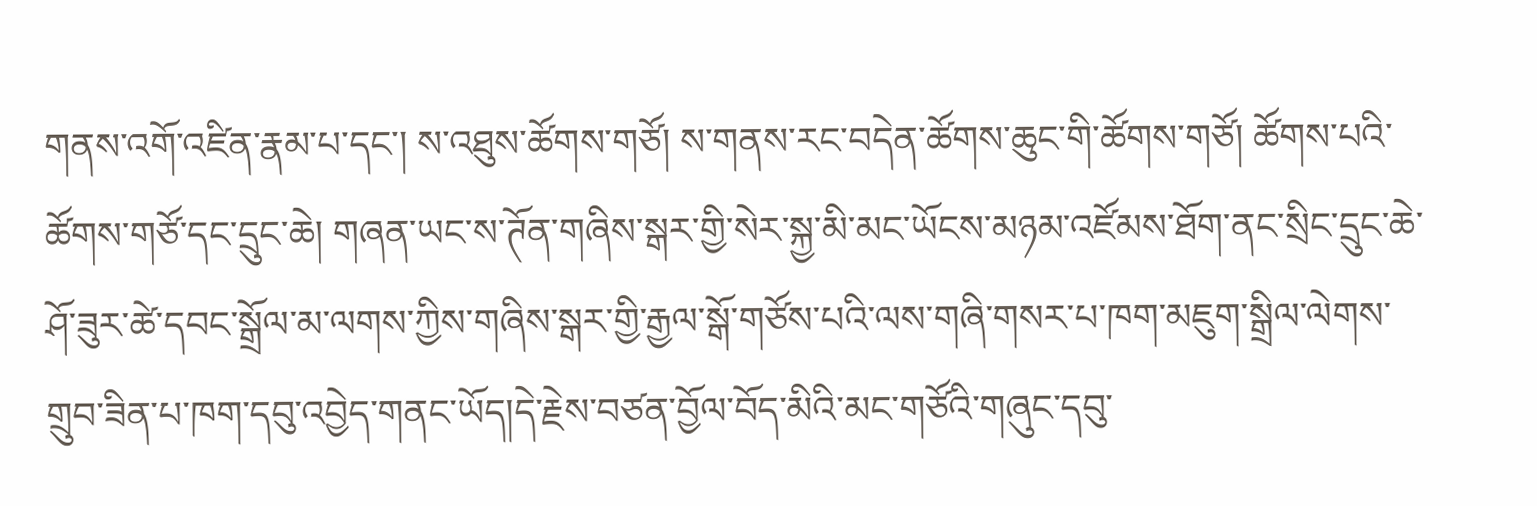གནས་འགོ་འཛིན་རྣམ་པ་དང་། ས་འཐུས་ཚོགས་གཙོ། ས་གནས་རང་བདེན་ཚོགས་ཆུང་གི་ཚོགས་གཙོ། ཚོགས་པའི་ཚོགས་གཙོ་དང་དྲུང་ཆེ། གཞན་ཡང་ས་ཊོན་གཞིས་སྒར་གྱི་སེར་སྐྱ་མི་མང་ཡོངས་མཉམ་འཛོམས་ཐོག་ནང་སྲིང་དྲུང་ཆེ་ཤོ་ཟུར་ཚེ་དབང་སྒྲོལ་མ་ལགས་ཀྱིས་གཞིས་སྒར་གྱི་རྒྱལ་སྒོ་གཙོས་པའི་ལས་གཞི་གསར་པ་ཁག་མཇུག་སྒྲིལ་ལེགས་གྲུབ་ཟིན་པ་ཁག་དབུ་འབྱེད་གནང་ཡོད།དེ་རྗེས་བཙན་བྱོལ་བོད་མིའི་མང་གཙོའི་གཞུང་དབུ་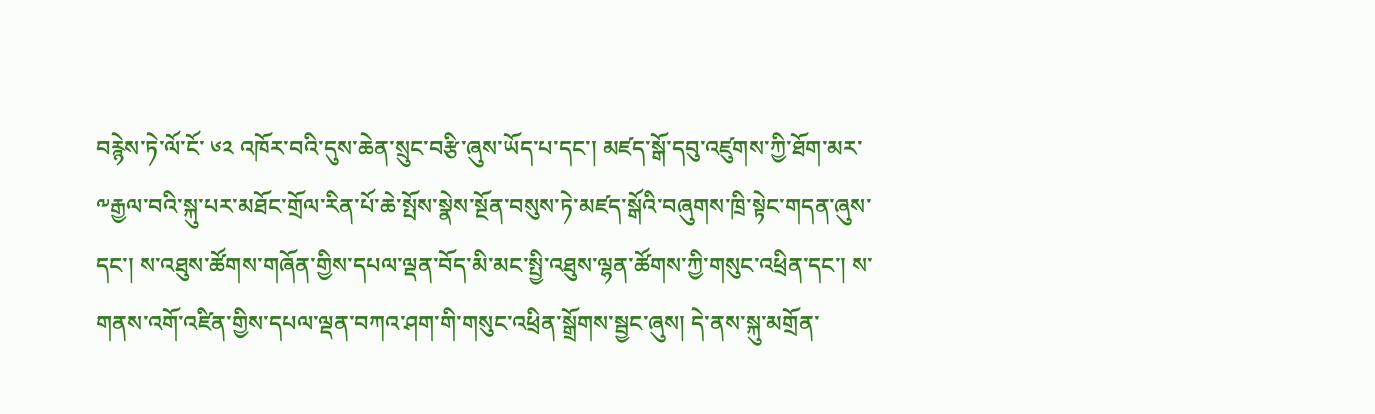བརྙེས་ཏེ་ལོ་ངོ་ ༦༢ འཁོར་བའི་དུས་ཆེན་སྲུང་བརྩི་ཞུས་ཡོད་པ་དང་། མཛད་སྒོ་དབུ་འཛུགས་ཀྱི་ཐོག་མར་༸རྒྱལ་བའི་སྐུ་པར་མཐོང་གྲོལ་རིན་པོ་ཆེ་སྤོས་སྣེས་སྔོན་བསུས་ཏེ་མཛད་སྒོའི་བཞུགས་ཁྲི་སྟེང་གདན་ཞུས་དང་། ས་འཐུས་ཚོགས་གཞོན་གྱིས་དཔལ་ལྡན་བོད་མི་མང་སྤྱི་འཐུས་ལྷན་ཚོགས་ཀྱི་གསུང་འཕྲིན་དང་། ས་གནས་འགོ་འཛིན་གྱིས་དཔལ་ལྡན་བཀའ་ཤག་གི་གསུང་འཕྲིན་སྒྲོགས་སྦྱང་ཞུས། དེ་ནས་སྐུ་མགྲོན་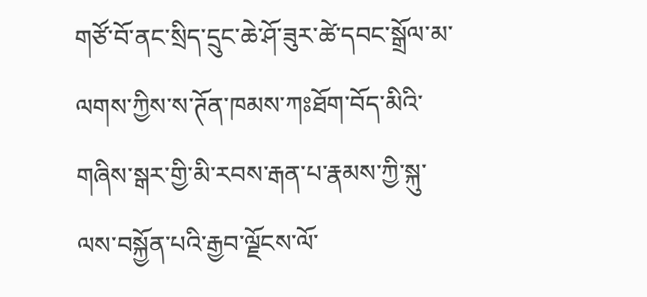གཙོ་བོ་ནང་སྲིད་དྲུང་ཆེ་ཤོ་ཟུར་ཚེ་དབང་སྒྲོལ་མ་ལགས་ཀྱིས་ས་ཊོན་ཁམས་ཀཿཐོག་བོད་མིའི་གཞིས་སྒར་གྱི་མི་རབས་རྒན་པ་རྣམས་ཀྱི་སྐུ་ལས་བསྐྱོན་པའི་རྒྱབ་ལྗོངས་ལོ་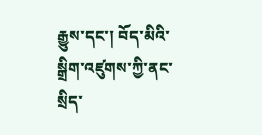རྒྱུས་དང་། བོད་མིའི་སྒྲིག་འཛུགས་ཀྱི་ནང་སྲིད་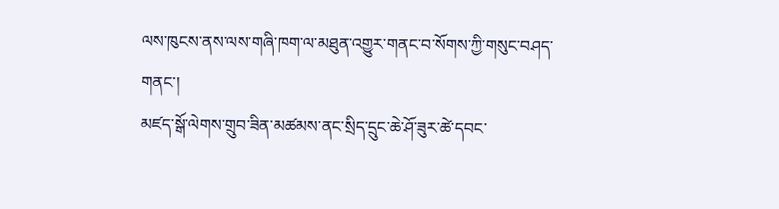ལས་ཁུངས་ནས་ལས་གཞི་ཁག་ལ་མཐུན་འགྱུར་གནང་བ་སོགས་ཀྱི་གསུང་བཤད་གནང་།
མཛད་སྒོ་ལེགས་གྲུབ་ཟིན་མཚམས་ནང་སྲིད་དྲུང་ཆེ་ཤོ་ཟུར་ཚེ་དབང་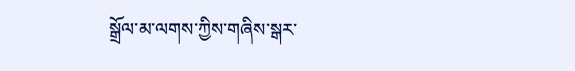སྒྲོལ་མ་ལགས་ཀྱིས་གཞིས་སྒར་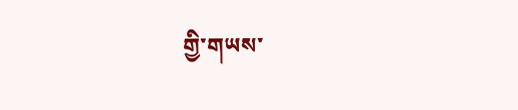གྱི་གཡས་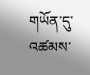གཡོན་དུ་འཚམས་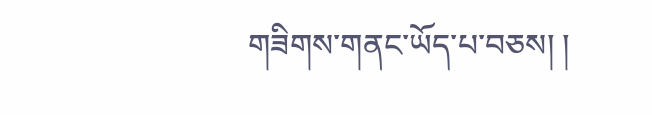གཟིགས་གནང་ཡོད་པ་བཅས། །